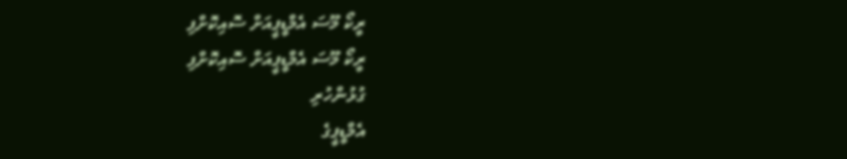ރީކޯ މޫސަ އެމްޑީޕީއަށް ސޮއިކޮށްފި
ރީކޯ މޫސަ އެމްޑީޕީއަށް ސޮއިކޮށްފި
ގުޅުންހުރި
އެމްޑީޕީގެ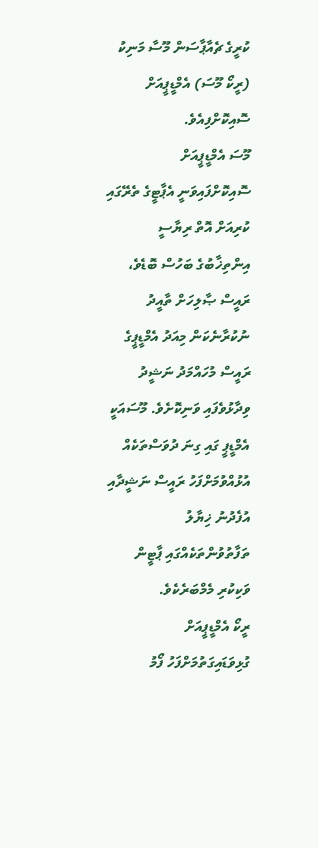ކުރީގެ ޗެއާޕާސަން މޫސާ މަނިކު (ރީކޯ މޫސަ) އެމްޑީޕީއަށް ސޮއިކޮށްފިއެވެ.
މޫސަ އެމްޑީޕީއަށް ސޮއިކޮށްފައިވަނީ އެޕާޓީގެ ތެރޭގައި ކުރިއަށް އޮތް ރިޔާސީ އިންތިޚާބުގެ ބަހުސް ބޮޑެވެ، ރައީސް ޞާލިހަށް ތާއީދު ނުކުރާނެކަން މިއަދު އެމްޑީޕީގެ ރައީސް މުހައްމަދު ނަޝީދު ވިދާޅުވެފައި ވަނިކޮށެވެ. މޫސައަކީ އެމްޑީޕީ ގައި ގިނަ ދުވަސްތަކެއް އުޅުއްވުމަށްފަހު ރައީސް ނަޝީދާއި އުފެދުނު ޚިޔާލު ތަފާތުވުންތަކެއްގައި ޕާޓީން ވަކިކުރި މެމްބަރެކެވެ.
ރީކޯ އެމްޑީޕީއަށް ގުޅިވަޑައިގަތުމަށްފަހު ފޯމު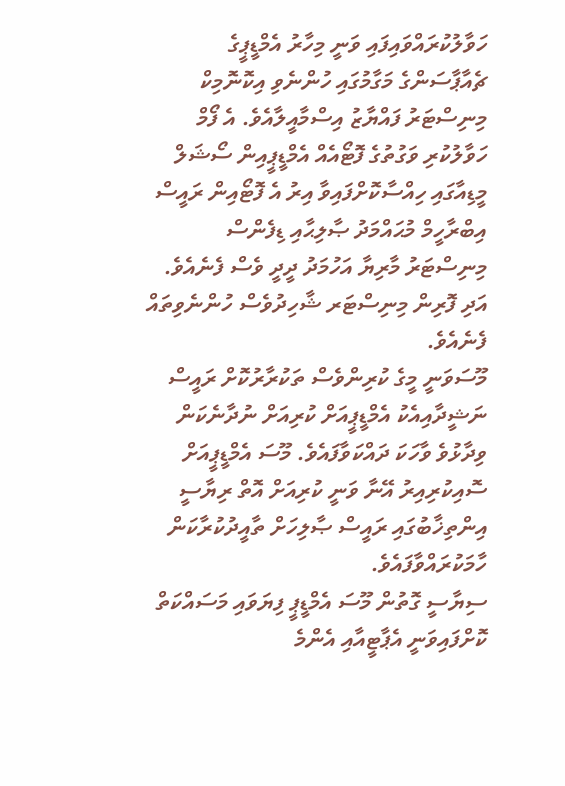ހަވާލުކުރައްވައިފައި ވަނީ މިހާރު އެމްޑީޕީގެ ޗެއާޕާސަންގެ މަގާމުގައި ހުންނެވި އިކޮނޮމިކް މިނިސްޓަރު ފައްޔާޒު އިސްމާއީލާއެވެ. އެ ފޯމް ހަވާލުކުރި ވަގުތުގެ ފޮޓޯއެއް އެމްޑީޕީއިން ސޯޝަލް މީޑިއާގައި ހިއްސާކޮށްފައިވާ އިރު އެ ފޮޓޯއިން ރައީސް އިބްރާހީމް މުޙައްމަދު ޞާލިޙާއި ޑިފެންސް މިނިސްޓަރު މާރިޔާ އަހުމަދު ދީދީ ވެސް ފެނެއެވެ. އަދި ފޮރިން މިނިސްޓަރ ޝާހިދުވެސް ހުންނެވިތައް ފެނެއެވެ.
މޫސަވަނީ މީގެ ކުރިންވެސް ތަކުރާރުކޮށް ރައީސް ނަޝީދާއިއެކު އެމްޑީޕީއަށް ކުރިއަށް ނުދާނެކަން ވިދާޅުވެ ވާހަކަ ދައްކަވާފައެވެ. މޫސަ އެމްޑީޕީއަށް ސޮއިކުރިއިރު އޭނާ ވަނީ ކުރިއަށް އޮތް ރިޔާސީ އިންތިޚާބުގައި ރައީސް ޞާލިހަށް ތާއީދުކުރާކަން ހާމަކުރައްވާފައެވެ.
ސިޔާސީ ގޮތުން މޫސަ އެމްޑީޕީ ފިޔަވައި މަސައްކަތް ކޮށްފައިވަނީ އެޕާޓީއާއި އެންމެ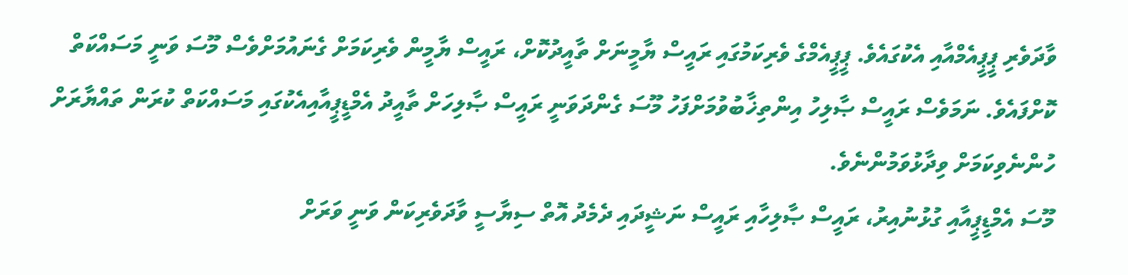ވާދަވެރި ޕީޕީއެމްއާއި އެކުގައެވެ. ޕީޕީއެމްގެ ވެރިކަމުގައި ރައީސް ޔާމީނަށް ތާއީދުކޮށް، ރައީސް ޔާމީން ވެރިކަމަށް ގެނައުމަށްވެސް މޫސަ ވަނީ މަސައްކަތް ކޮށްފައެވެ. ނަމަވެސް ރައީސް ޞާލިހު އިންތިޚާބުވުމަށްފަހު މޫސަ ގެންދަވަނީ ރައީސް ޞާލިހަށް ތާއީދު އެމްޑީޕީއާއިއެކުގައި މަސައްކަތް ކުރަން ތައްޔާރަށް ހުންނެވިކަމަށް ވިދާޅުވަމުންނެވެ.
މޫސަ އެމްޑީޕީއާއި ގުޅުނުއިރު، ރައީސް ޞާލިހާއި ރައީސް ނަޝީދައި ދެމެދު އޮތް ސިޔާސީ ވާދަވެރިކަން ވަނީ ވަރަށް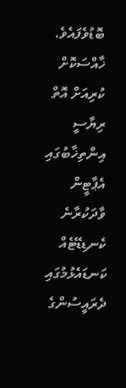ބޮޑުވެފައެވެ. ޚާއްސަކޮށް ކުރިއަށް އޮތް ރިޔާސީ އިންތިޚާބުގައި އެޕާޓީން ވާދަކުރާނެ ކެނޑިޑޭޓެއް ކަނޑައެޅުމުގައި ދެރައީސުންގެ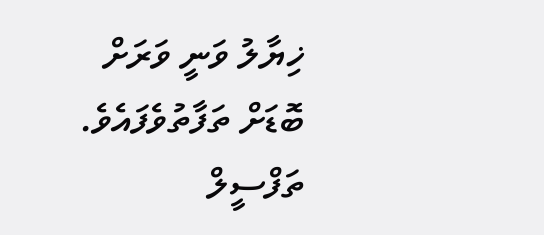ޚިޔާލު ވަނީ ވަރަށް ބޮޑަށް ތަފާތުވެފައެވެ.
ތަފްސީލް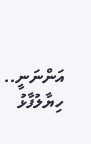އަންނަނީ..
ހިޔާލުފާޅު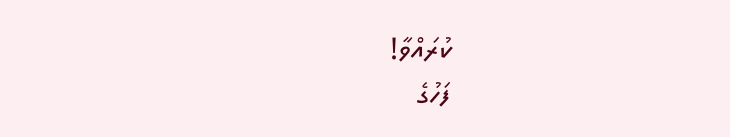ކުރައްވާ!
ފަހުގެ